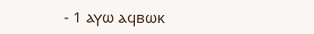- 1 ⲁⲩⲱ ⲁϥⲃⲱⲕ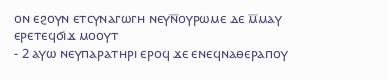ⲟⲛ ⲉϩⲟⲩⲛ ⲉⲧⲥⲩⲛⲁⲅⲱⲅⲏ ⲛⲉⲩⲛ̅ⲟⲩⲣⲱⲙⲉ ⲇⲉ ⲙ̅ⲙⲁⲩ ⲉⲣⲉⲧⲉϥϭⲓϫ ⲙⲟⲟⲩⲧ
- 2 ⲁⲩⲱ ⲛⲉⲩⲡⲁⲣⲁⲧⲏⲣⲓ ⲉⲣⲟϥ ϫⲉ ⲉⲛⲉϥⲛⲁⲑⲉⲣⲁⲡⲟⲩ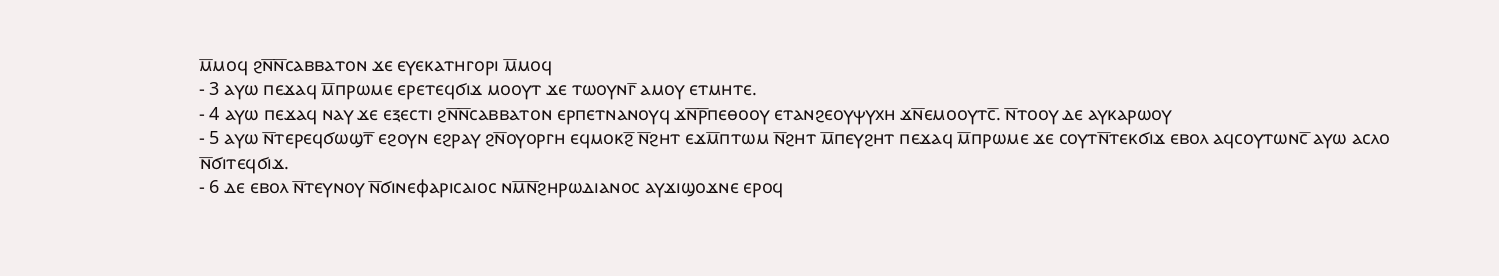ⲙ̅ⲙⲟϥ ϩⲛ̅ⲛ̅ⲥⲁⲃⲃⲁⲧⲟⲛ ϫⲉ ⲉⲩⲉⲕⲁⲧⲏⲅⲟⲣⲓ ⲙ̅ⲙⲟϥ
- 3 ⲁⲩⲱ ⲡⲉϫⲁϥ ⲙ̅ⲡⲣⲱⲙⲉ ⲉⲣⲉⲧⲉϥϭⲓϫ ⲙⲟⲟⲩⲧ ϫⲉ ⲧⲱⲟⲩⲛⲅ̅ ⲁⲙⲟⲩ ⲉⲧⲙⲏⲧⲉ.
- 4 ⲁⲩⲱ ⲡⲉϫⲁϥ ⲛⲁⲩ ϫⲉ ⲉⲝⲉⲥⲧⲓ ϩⲛ̅ⲛ̅ⲥⲁⲃⲃⲁⲧⲟⲛ ⲉⲣⲡⲉⲧⲛⲁⲛⲟⲩϥ ϫⲛ̅ⲣ̅ⲡⲉⲑⲟⲟⲩ ⲉⲧⲁⲛϩⲉⲟⲩⲯⲩⲭⲏ ϫⲛ̅ⲉⲙⲟⲟⲩⲧⲥ̅. ⲛ̅ⲧⲟⲟⲩ ⲇⲉ ⲁⲩⲕⲁⲣⲱⲟⲩ
- 5 ⲁⲩⲱ ⲛ̅ⲧⲉⲣⲉϥϭⲱϣⲧ̅ ⲉϩⲟⲩⲛ ⲉϩⲣⲁⲩ ϩⲛ̅ⲟⲩⲟⲣⲅⲏ ⲉϥⲙⲟⲕϩ̅ ⲛ̅ϩⲏⲧ ⲉϫⲙ̅ⲡⲧⲱⲙ ⲛ̅ϩⲏⲧ ⲙ̅ⲡⲉⲩϩⲏⲧ ⲡⲉϫⲁϥ ⲙ̅ⲡⲣⲱⲙⲉ ϫⲉ ⲥⲟⲩⲧⲛ̅ⲧⲉⲕϭⲓϫ ⲉⲃⲟⲗ ⲁϥⲥⲟⲩⲧⲱⲛⲥ̅ ⲁⲩⲱ ⲁⲥⲗⲟ ⲛ̅ϭⲓⲧⲉϥϭⲓϫ.
- 6 ⲇⲉ ⲉⲃⲟⲗ ⲛ̅ⲧⲉⲩⲛⲟⲩ ⲛ̅ϭⲓⲛⲉⲫⲁⲣⲓⲥⲁⲓⲟⲥ ⲛⲙ̅ⲛ̅ϩⲏⲣⲱⲇⲓⲁⲛⲟⲥ ⲁⲩϫⲓϣⲟϫⲛⲉ ⲉⲣⲟϥ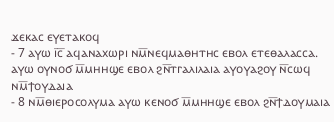ϫⲉⲕⲁⲥ ⲉⲩⲉⲧⲁⲕⲟϥ
- 7 ⲁⲩⲱ ⲓ̅ⲥ̅ ⲁϥⲁⲛⲁⲭⲱⲣⲓ ⲛⲙ̅ⲛⲉϥⲙⲁⲑⲏⲧⲏⲥ ⲉⲃⲟⲗ ⲉⲧⲉⲑⲁⲗⲁⲥⲥⲁ. ⲁⲩⲱ ⲟⲩⲛⲟϭ ⲙ̅ⲙⲏⲏϣⲉ ⲉⲃⲟⲗ ϩⲛ̅ⲧⲅⲁⲗⲓⲗⲁⲓⲁ ⲁⲩⲟⲩⲁϩⲟⲩ ⲛ̅ⲥⲱϥ ⲛⲙ̅ϯⲟⲩⲇⲁⲓⲁ
- 8 ⲛⲙ̅ⲑⲓⲉⲣⲟⲥⲟⲗⲩⲙⲁ ⲁⲩⲱ ⲕⲉⲛⲟϭ ⲙ̅ⲙⲏⲏϣⲉ ⲉⲃⲟⲗ ϩⲛ̅ϯⲇⲟⲩⲙⲁⲓⲁ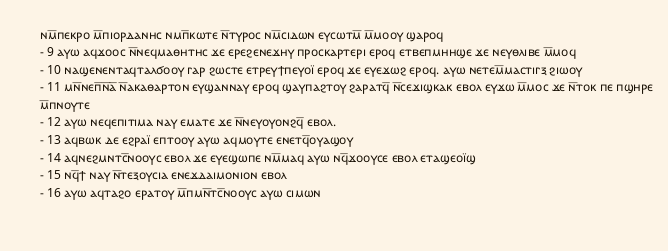ⲛⲙ̅ⲡⲉⲕⲣⲟ ⲙ̅ⲡⲓⲟⲣⲇⲁⲛⲏⲥ ⲛⲙⲡ̅ⲕⲱⲧⲉ ⲛ̅ⲧⲩⲣⲟⲥ ⲛⲙ̅ⲥⲓⲇⲱⲛ ⲉⲩⲥⲱⲧⲙ̅ ⲙ̅ⲙⲟⲟⲩ ϣⲁⲣⲟϥ
- 9 ⲁⲩⲱ ⲁϥϫⲟⲟⲥ ⲛ̅ⲛⲉϥⲙⲁⲑⲏⲧⲏⲥ ϫⲉ ⲉⲣⲉϩⲉⲛⲉϫⲏⲩ ⲡⲣⲟⲥⲕⲁⲣⲧⲉⲣⲓ ⲉⲣⲟϥ ⲉⲧⲃⲉⲡⲙⲏⲏϣⲉ ϫⲉ ⲛⲉⲩⲑⲗⲓⲃⲉ ⲙ̅ⲙⲟϥ
- 10 ⲛⲁϣⲉⲛⲉⲛⲧⲁϥⲧⲁⲗϭⲟⲟⲩ ⲅⲁⲣ ϩⲱⲥⲧⲉ ⲉⲧⲣⲉⲩϯⲡⲉⲩⲟⲓ̈ ⲉⲣⲟϥ ϫⲉ ⲉⲩⲉϫⲱϩ ⲉⲣⲟϥ. ⲁⲩⲱ ⲛⲉⲧⲉⲙ̅ⲙⲁⲥⲧⲓⲅⲝ ϩⲓⲱⲟⲩ
- 11 ⲙⲛ̅ⲛⲉⲡ̅ⲛ̅ⲁ̅ ⲛ̅ⲁⲕⲁⲑⲁⲣⲧⲟⲛ ⲉⲩϣⲁⲛⲛⲁⲩ ⲉⲣⲟϥ ϣⲁⲩⲡⲁϩⲧⲟⲩ ϩⲁⲣⲁⲧϥ̅ ⲛ̅ⲥⲉϫⲓϣⲕⲁⲕ ⲉⲃⲟⲗ ⲉⲩϫⲱ ⲙ̅ⲙⲟⲥ ϫⲉ ⲛ̅ⲧⲟⲕ ⲡⲉ ⲡϣⲏⲣⲉ ⲙ̅ⲡⲛⲟⲩⲧⲉ
- 12 ⲁⲩⲱ ⲛⲉϥⲉⲡⲓⲧⲓⲙⲁ ⲛⲁⲩ ⲉⲙⲁⲧⲉ ϫⲉ ⲛ̅ⲛⲉⲩⲟⲩⲟⲛϩϥ̅ ⲉⲃⲟⲗ.
- 13 ⲁϥⲃⲱⲕ ⲇⲉ ⲉϩⲣⲁⲓ̈ ⲉⲡⲧⲟⲟⲩ ⲁⲩⲱ ⲁϥⲙⲟⲩⲧⲉ ⲉⲛⲉⲧϥ̅ⲟⲩⲁϣⲟⲩ
- 14 ⲁϥⲛⲉϩⲙⲛⲧⲥ̅ⲛⲟⲟⲩⲥ ⲉⲃⲟⲗ ϫⲉ ⲉⲩⲉϣⲱⲡⲉ ⲛⲙ̅ⲙⲁϥ ⲁⲩⲱ ⲛϥ̅ϫⲟⲟⲩⲥⲉ ⲉⲃⲟⲗ ⲉⲧⲁϣⲉⲟⲓ̈ϣ
- 15 ⲛϥ̅ϯ ⲛⲁⲩ ⲛ̅ⲧⲉⲝⲟⲩⲥⲓⲁ ⲉⲛⲉϫⲇⲁⲓⲙⲟⲛⲓⲟⲛ ⲉⲃⲟⲗ
- 16 ⲁⲩⲱ ⲁϥⲧⲁϩⲟ ⲉⲣⲁⲧⲟⲩ ⲙ̅ⲡⲙⲛ̅ⲧⲥ̅ⲛⲟⲟⲩⲥ ⲁⲩⲱ ⲥⲓⲙⲱⲛ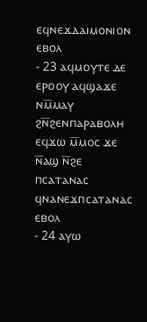ⲉϥⲛⲉϫⲇⲁⲓⲙⲟⲛⲓⲟⲛ ⲉⲃⲟⲗ
- 23 ⲁϥⲙⲟⲩⲧⲉ ⲇⲉ ⲉⲣⲟⲟⲩ ⲁϥϣⲁϫⲉ ⲛⲙ̅ⲙⲁⲩ ϩⲛ̅ϩⲉⲛⲡⲁⲣⲁⲃⲟⲗⲏ ⲉϥϫⲱ ⲙ̅ⲙⲟⲥ ϫⲉ ⲛ̅ⲁϣ ⲛ̅ϩⲉ ⲡⲥⲁⲧⲁⲛⲁⲥ ϥⲛⲁⲛⲉϫⲡⲥⲁⲧⲁⲛⲁⲥ ⲉⲃⲟⲗ
- 24 ⲁⲩⲱ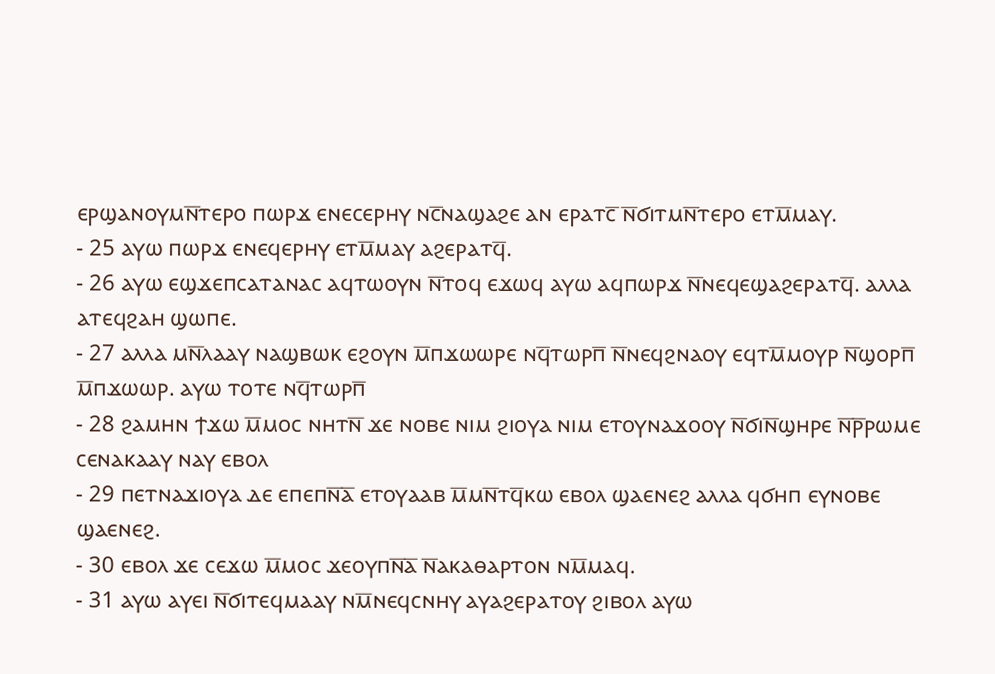ⲉⲣϣⲁⲛⲟⲩⲙⲛ̅ⲧⲉⲣⲟ ⲡⲱⲣϫ ⲉⲛⲉⲥⲉⲣⲏⲩ ⲛⲥ̅ⲛⲁϣⲁϩⲉ ⲁⲛ ⲉⲣⲁⲧⲥ̅ ⲛ̅ϭⲓⲧⲙⲛ̅ⲧⲉⲣⲟ ⲉⲧⲙ̅ⲙⲁⲩ.
- 25 ⲁⲩⲱ ⲡⲱⲣϫ ⲉⲛⲉϥⲉⲣⲏⲩ ⲉⲧⲙ̅ⲙⲁⲩ ⲁϩⲉⲣⲁⲧϥ̅.
- 26 ⲁⲩⲱ ⲉϣϫⲉⲡⲥⲁⲧⲁⲛⲁⲥ ⲁϥⲧⲱⲟⲩⲛ ⲛ̅ⲧⲟϥ ⲉϫⲱϥ ⲁⲩⲱ ⲁϥⲡⲱⲣϫ ⲛ̅ⲛⲉϥⲉϣⲁϩⲉⲣⲁⲧϥ̅. ⲁⲗⲗⲁ ⲁⲧⲉϥϩⲁⲏ ϣⲱⲡⲉ.
- 27 ⲁⲗⲗⲁ ⲙⲛ̅ⲗⲁⲁⲩ ⲛⲁϣⲃⲱⲕ ⲉϩⲟⲩⲛ ⲙ̅ⲡϫⲱⲱⲣⲉ ⲛϥ̅ⲧⲱⲣⲡ̅ ⲛ̅ⲛⲉϥϩⲛⲁⲟⲩ ⲉϥⲧⲙ̅ⲙⲟⲩⲣ ⲛ̅ϣⲟⲣⲡ̅ ⲙ̅ⲡϫⲱⲱⲣ. ⲁⲩⲱ ⲧⲟⲧⲉ ⲛϥ̅ⲧⲱⲣⲡ̅
- 28 ϩⲁⲙⲏⲛ ϯϫⲱ ⲙ̅ⲙⲟⲥ ⲛⲏⲧⲛ̅ ϫⲉ ⲛⲟⲃⲉ ⲛⲓⲙ ϩⲓⲟⲩⲁ ⲛⲓⲙ ⲉⲧⲟⲩⲛⲁϫⲟⲟⲩ ⲛ̅ϭⲓⲛ̅ϣⲏⲣⲉ ⲛ̅ⲣ̅ⲣⲱⲙⲉ ⲥⲉⲛⲁⲕⲁⲁⲩ ⲛⲁⲩ ⲉⲃⲟⲗ
- 29 ⲡⲉⲧⲛⲁϫⲓⲟⲩⲁ ⲇⲉ ⲉⲡⲉⲡⲛ̅ⲁ̅ ⲉⲧⲟⲩⲁⲁⲃ ⲙ̅ⲙⲛ̅ⲧϥ̅ⲕⲱ ⲉⲃⲟⲗ ϣⲁⲉⲛⲉϩ ⲁⲗⲗⲁ ϥϭⲏⲡ ⲉⲩⲛⲟⲃⲉ ϣⲁⲉⲛⲉϩ.
- 30 ⲉⲃⲟⲗ ϫⲉ ⲥⲉϫⲱ ⲙ̅ⲙⲟⲥ ϫⲉⲟⲩⲡⲛ̅ⲁ̅ ⲛ̅ⲁⲕⲁⲑⲁⲣⲧⲟⲛ ⲛⲙ̅ⲙⲁϥ.
- 31 ⲁⲩⲱ ⲁⲩⲉⲓ ⲛ̅ϭⲓⲧⲉϥⲙⲁⲁⲩ ⲛⲙ̅ⲛⲉϥⲥⲛⲏⲩ ⲁⲩⲁϩⲉⲣⲁⲧⲟⲩ ϩⲓⲃⲟⲗ ⲁⲩⲱ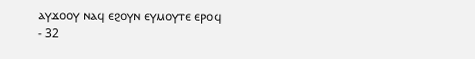ⲁⲩϫⲟⲟⲩ ⲛⲁϥ ⲉϩⲟⲩⲛ ⲉⲩⲙⲟⲩⲧⲉ ⲉⲣⲟϥ
- 32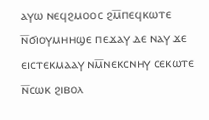ⲁⲩⲱ ⲛⲉϥϩⲙⲟⲟⲥ ϩⲙ̅ⲡⲉϥⲕⲱⲧⲉ ⲛ̅ϭⲓⲟⲩⲙⲏⲏϣⲉ ⲡⲉϫⲁⲩ ⲇⲉ ⲛⲁⲩ ϫⲉ ⲉⲓⲥⲧⲉⲕⲙⲁⲁⲩ ⲛⲙ̅ⲛⲉⲕⲥⲛⲏⲩ ⲥⲉⲕⲱⲧⲉ ⲛ̅ⲥⲱⲕ ϩⲓⲃⲟⲗ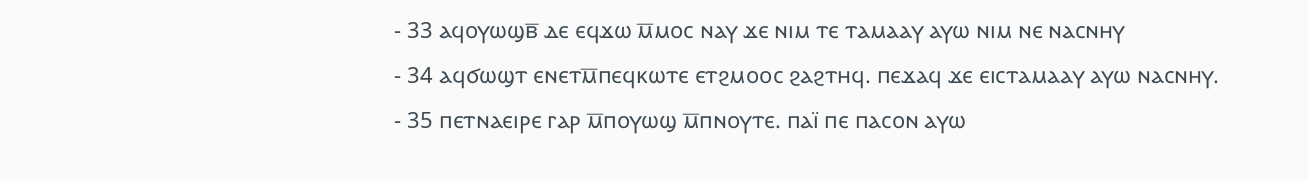- 33 ⲁϥⲟⲩⲱϣⲃ̅ ⲇⲉ ⲉϥϫⲱ ⲙ̅ⲙⲟⲥ ⲛⲁⲩ ϫⲉ ⲛⲓⲙ ⲧⲉ ⲧⲁⲙⲁⲁⲩ ⲁⲩⲱ ⲛⲓⲙ ⲛⲉ ⲛⲁⲥⲛⲏⲩ
- 34 ⲁϥϭⲱϣⲧ ⲉⲛⲉⲧⲙ̅ⲡⲉϥⲕⲱⲧⲉ ⲉⲧϩⲙⲟⲟⲥ ϩⲁϩⲧⲏϥ. ⲡⲉϫⲁϥ ϫⲉ ⲉⲓⲥⲧⲁⲙⲁⲁⲩ ⲁⲩⲱ ⲛⲁⲥⲛⲏⲩ.
- 35 ⲡⲉⲧⲛⲁⲉⲓⲣⲉ ⲅⲁⲣ ⲙ̅ⲡⲟⲩⲱϣ ⲙ̅ⲡⲛⲟⲩⲧⲉ. ⲡⲁⲓ̈ ⲡⲉ ⲡⲁⲥⲟⲛ ⲁⲩⲱ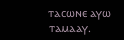ⲧⲁⲥⲱⲛⲉ ⲁⲩⲱ ⲧⲁⲙⲁⲁⲩ.